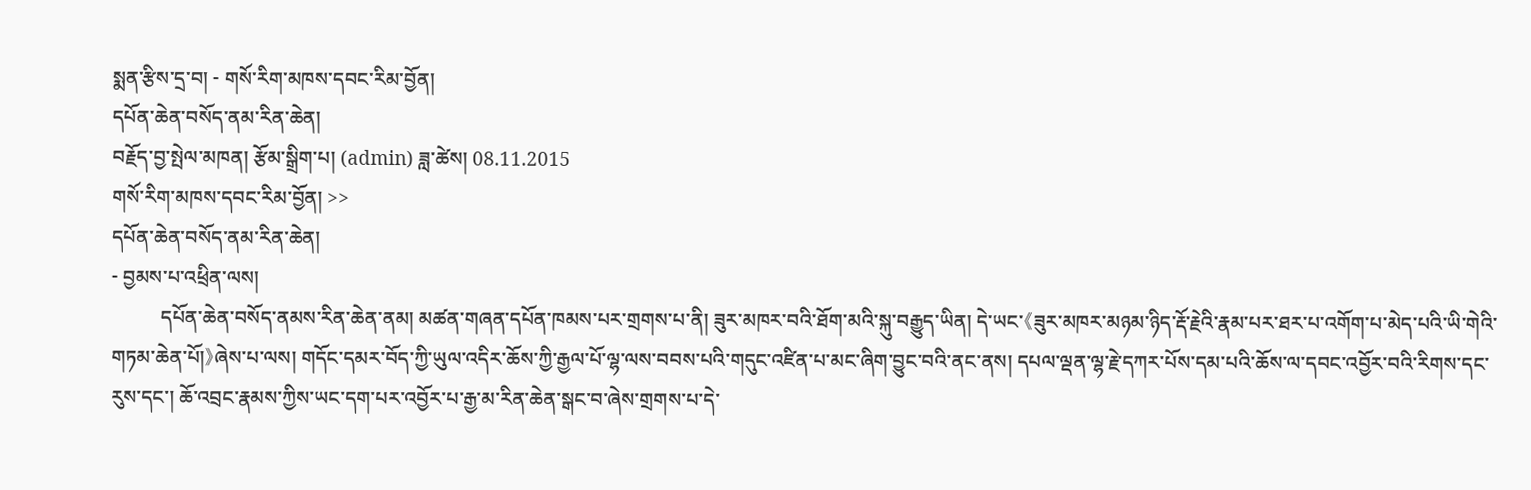སྨན་རྩིས་དྲ་བ། - གསོ་རིག་མཁས་དབང་རིམ་བྱོན།
དཔོན་ཆེན་བསོད་ནམ་རིན་ཆེན།
བརྗོད་བྱ་སྤེལ་མཁན། རྩོམ་སྒྲིག་པ། (admin) ཟླ་ཚེས། 08.11.2015
གསོ་རིག་མཁས་དབང་རིམ་བྱོན། >>
དཔོན་ཆེན་བསོད་ནམ་རིན་ཆེན།
- བྱམས་པ་འཕྲིན་ལས།
          དཔོན་ཆེན་བསོད་ནམས་རིན་ཆེན་ནམ། མཚན་གཞན་དཔོན་ཁམས་པར་གྲགས་པ་ནི། ཟུར་མཁར་བའི་ཐོག་མའི་སྐུ་བརྒྱུད་ཡིན། དེ་ཡང་《ཟུར་མཁར་མཉམ་ཉིད་རྡོ་རྗེའི་རྣམ་པར་ཐར་པ་འགོག་པ་མེད་པའི་ཡི་གེའི་གཏམ་ཆེན་པོ།》ཞེས་པ་ལས། གདོང་དམར་བོད་ཀྱི་ཡུལ་འདིར་ཆོས་ཀྱི་རྒྱལ་པོ་ལྷ་ལས་བབས་པའི་གདུང་འཛིན་པ་མང་ཞིག་བྱུང་བའི་ནང་ནས། དཔལ་ལྡན་ལྷ་རྗེ་དཀར་པོས་དམ་པའི་ཆོས་ལ་དབང་འབྱོར་བའི་རིགས་དང་རུས་དང་། ཆོ་འབྲང་རྣམས་ཀྱིས་ཡང་དག་པར་འབྱོར་པ་རྒྱ་མ་རིན་ཆེན་སྒང་བ་ཞེས་གྲགས་པ་དེ་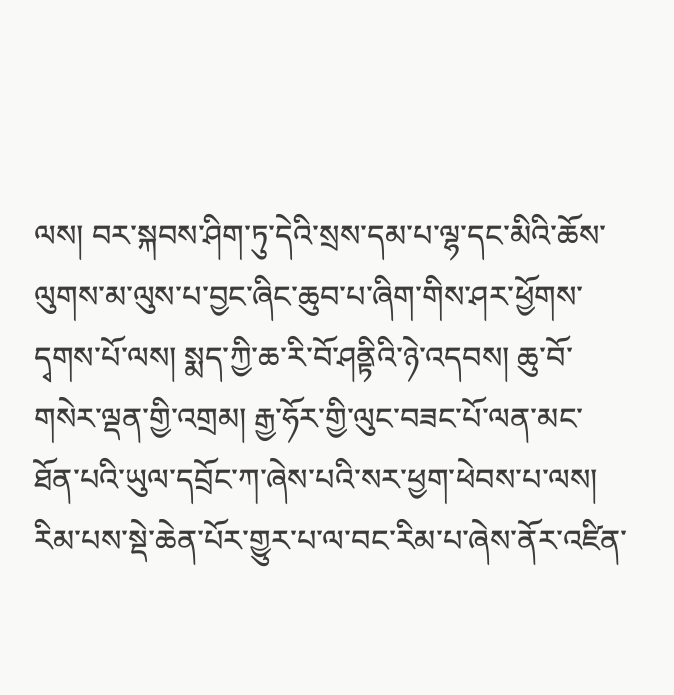ལས། བར་སྐབས་ཤིག་ཏུ་དེའི་སྲས་དམ་པ་ལྷ་དང་མིའི་ཆོས་ལུགས་མ་ལུས་པ་བྱང་ཞིང་ཆུབ་པ་ཞིག་གིས་ཤར་ཕྱོགས་དྭགས་པོ་ལས། སྨད་ཀྱི་ཆ་རི་བོ་ཤནྟིའི་ཉེ་འདབས། ཆུ་བོ་གསེར་ལྡན་གྱི་འགྲམ། རྒྱ་ཧོར་གྱི་ལུང་བཟང་པོ་ལན་མང་ཐོན་པའི་ཡུལ་དབྲོང་ཀ་ཞེས་པའི་སར་ཕྱག་ཕེབས་པ་ལས། རིམ་པས་སྡེ་ཆེན་པོར་གྱུར་པ་ལ་བང་རིམ་པ་ཞེས་ནོར་འཛིན་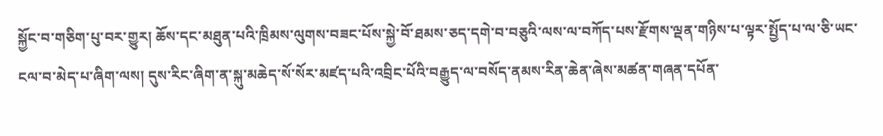སྐྱོང་བ་གཅིག་པུ་བར་གྱུར། ཆོས་དང་མཐུན་པའི་ཁྲིམས་ལུགས་བཟང་པོས་སྐྱེ་བོ་ཐམས་ཅད་དགེ་བ་བཅུའི་ལས་ལ་བཀོད་པས་རྫོགས་ལྡན་གཉིས་པ་ལྟར་སྤྱོད་པ་ལ་ཅི་ཡང་ངལ་བ་མེད་པ་ཞིག་ལས། དུས་རིང་ཞིག་ན་སྐུ་མཆེད་སོ་སོར་མཛད་པའི་འབྲིང་པོའི་བརྒྱུད་ལ་བསོད་ནམས་རིན་ཆེན་ཞེས་མཚན་གཞན་དཔོན་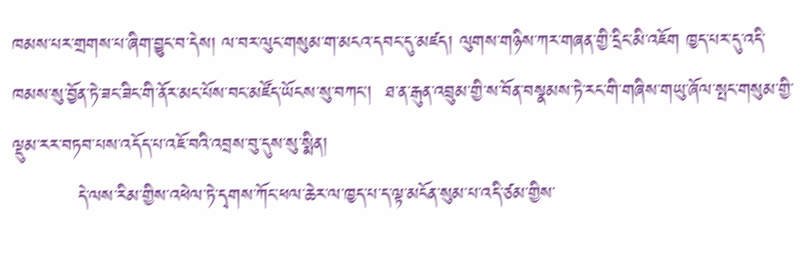ཁམས་པར་གྲགས་པ་ཞིག་བྱུང་བ་དེས། ལ་བར་ལུང་གསུམ་ག་མངའ་དབང་དུ་མཛད། ལུགས་གཉིས་ཀར་གཞན་གྱི་དྲིང་མི་འཇོག ཁྱད་པར་དུ་འདི་ཁམས་སུ་བྱོན་ཏེ་ཟང་ཟིང་གི་ནོར་མང་པོས་བང་མཛོད་ཡོངས་སུ་བཀང།  ཐ་ན་རྒུན་འབྲུམ་གྱི་ས་བོན་བསྣམས་ཏེ་རང་གི་གཞིས་གཡུ་ཞོལ་སྤང་གསུམ་གྱི་ལྡུམ་རར་བཏབ་པས་འདོད་པ་འཇོ་བའི་འབྲས་བུ་དུས་སུ་སྨིན།
          དེ་ལས་རིམ་གྱིས་འཕེལ་ཏེ་དྭགས་ཀོང་ཕལ་ཆེར་ལ་ཁྱད་པ་ད་ལྟ་མངོན་སུམ་པ་འདི་ཙམ་གྱིས་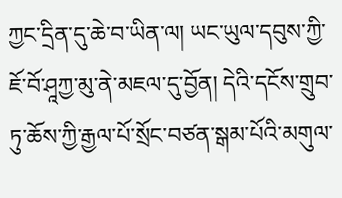ཀྱང་དྲིན་དུ་ཆེ་བ་ཡིན་ལ། ཡང་ཡུལ་དབུས་ཀྱི་ཇོ་བོ་ཤཱཀྱ་མུ་ནེ་མཇལ་དུ་བྱོན། དེའི་དངོས་གྲུབ་ཏུ་ཆོས་ཀྱི་རྒྱལ་པོ་སྲོང་བཙན་སྒམ་པོའི་མགུལ་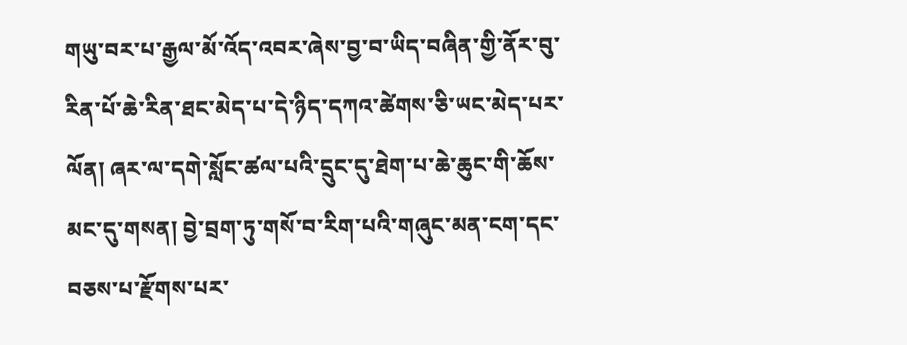གཡུ་བར་པ་རྒྱལ་མོ་འོད་འབར་ཞེས་བྱ་བ་ཡིད་བཞིན་གྱི་ནོར་བུ་རིན་པོ་ཆེ་རིན་ཐང་མེད་པ་དེ་ཉིད་དཀའ་ཚེགས་ཅི་ཡང་མེད་པར་ལོན། ཞར་ལ་དགེ་སློང་ཚལ་པའི་དྲུང་དུ་ཐེག་པ་ཆེ་ཆུང་གི་ཆོས་མང་དུ་གསན། བྱེ་བྲག་ཏུ་གསོ་བ་རིག་པའི་གཞུང་མན་ངག་དང་བཅས་པ་རྫོགས་པར་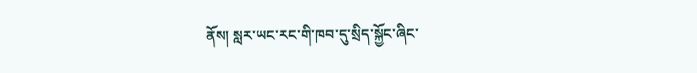ནོས། སླར་ཡང་རང་གི་ཁབ་དུ་སྲིད་སྐྱོང་ཞིང་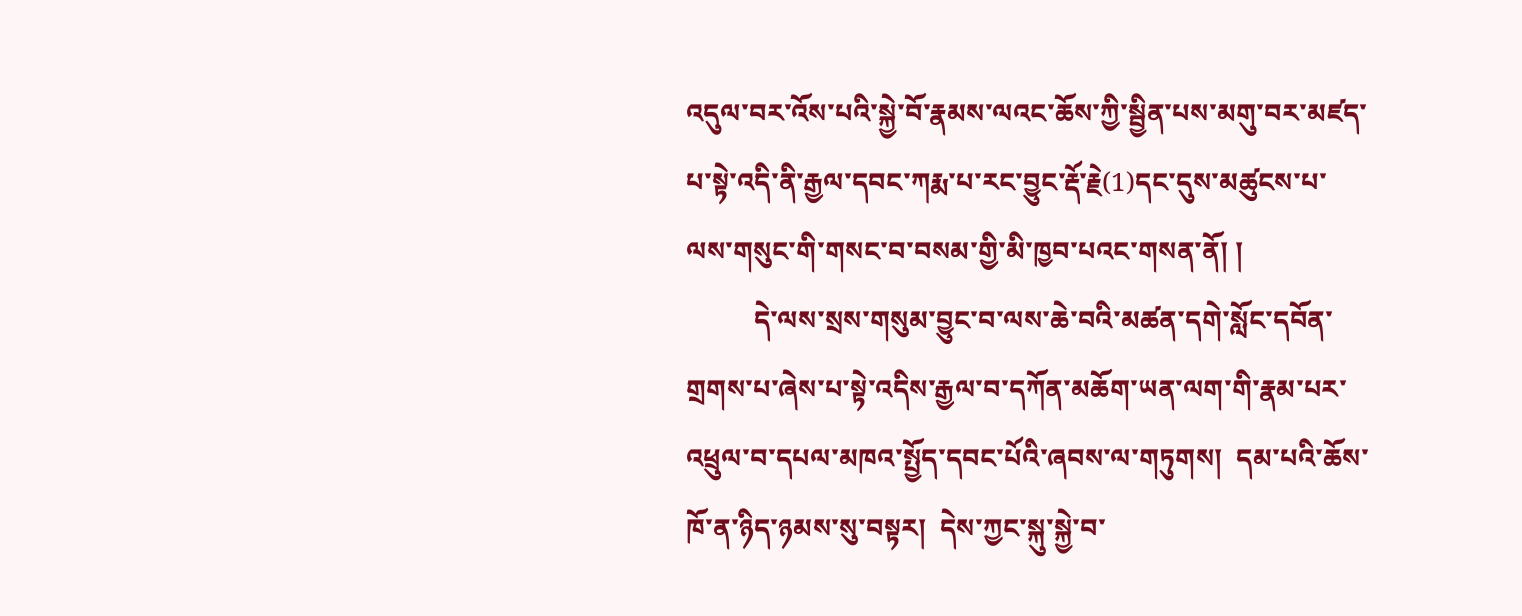འདུལ་བར་འོས་པའི་སྐྱེ་བོ་རྣམས་ལའང་ཆོས་ཀྱི་སྦྱིན་པས་མགུ་བར་མཛད་པ་སྟེ་འདི་ནི་རྒྱལ་དབང་ཀརྨ་པ་རང་བྱུང་རྡོ་རྗེ(1)དང་དུས་མཚུངས་པ་ལས་གསུང་གི་གསང་བ་བསམ་གྱི་མི་ཁྱབ་པའང་གསན་ནོ། །
          དེ་ལས་སྲས་གསུམ་བྱུང་བ་ལས་ཆེ་བའི་མཚན་དགེ་སློང་དབོན་གྲགས་པ་ཞེས་པ་སྟེ་འདིས་རྒྱལ་བ་དཀོན་མཆོག་ཡན་ལག་གི་རྣམ་པར་འཕྲུལ་བ་དཔལ་མཁའ་སྤྱོད་དབང་པོའི་ཞབས་ལ་གཏུགས།  དམ་པའི་ཆོས་ཁོ་ན་ཉིད་ཉམས་སུ་བསྟར།  དེས་ཀྱང་སྐུ་སྐྱེ་བ་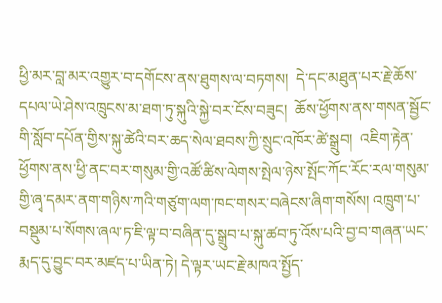ཕྱི་མར་བླ་མར་འགྱུར་བ་དགོངས་ནས་ཐུགས་ལ་བཏགས།  དེ་དང་མཐུན་པར་རྗེ་ཆོས་དཔལ་ཡེ་ཤེས་འཁྲུངས་མ་ཐག་ཏུ་སྐུའི་སྐྱེ་བར་ངོས་བཟུང།  ཆོས་ཕྱོགས་ནས་གསན་སྦྱོང་གི་སློབ་དཔོན་གྱིས་སྐུ་ཚེའི་བར་ཆད་སེལ་ཐབས་ཀྱི་སྲུང་འཁོར་ཚེ་སྒྲུབ།  འཇིག་རྟེན་ཕྱོགས་ནས་ཕྱི་ནང་བར་གསུམ་གྱི་འཚོ་ཚིས་ལེགས་སྤེལ་ཉེས་སྤོང་ཀོང་རོང་རལ་གསུམ་གྱི་ཞྭ་དམར་ནག་གཉིས་ཀའི་གཙུག་ལག་ཁང་གསར་བཞེངས་ཞིག་གསོས། འཁྲུག་པ་བསྡུམ་པ་སོགས་ཞལ་ཏ་ཇི་ལྟ་བ་བཞིན་དུ་སྒྲུབ་པ་སྐུ་ཚབ་ཏུ་འོས་པའི་བྱ་བ་གཞན་ཡང་རྨད་དུ་བྱུང་བར་མཛད་པ་ཡིན་ཏེ། དེ་ལྟར་ཡང་རྗེ་མཁའ་སྤྱོད་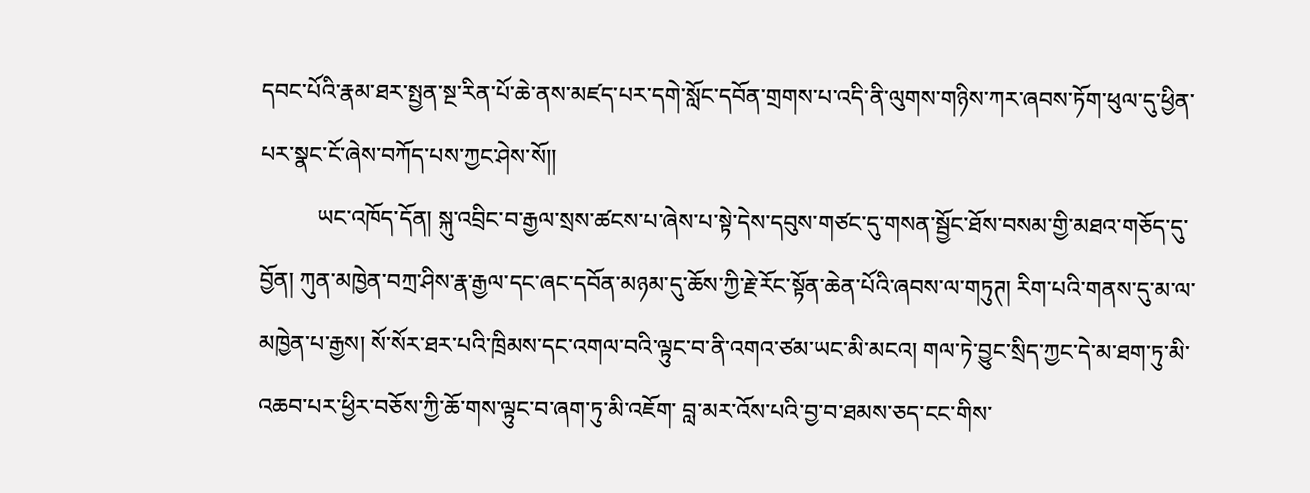དབང་པོའི་རྣམ་ཐར་སྤྱན་སྔ་རིན་པོ་ཆེ་ནས་མཛད་པར་དགེ་སློང་དབོན་གྲགས་པ་འདི་ནི་ལུགས་གཉིས་ཀར་ཞབས་ཏོག་ཕུལ་དུ་ཕྱིན་པར་སྣང་ངོ་ཞེས་བཀོད་པས་ཀྱང་ཤེས་སོ།།
          ཡང་འཁོད་དོན། སྐུ་འབྲིང་བ་རྒྱལ་སྲས་ཚངས་པ་ཞེས་པ་སྟེ་དེས་དབུས་གཙང་དུ་གསན་སྦྱོང་ཐོས་བསམ་གྱི་མཐའ་གཅོད་དུ་བྱོན། ཀུན་མཁྱེན་བཀྲ་ཤིས་རྣ་རྒྱལ་དང་ཞང་དབོན་མཉམ་དུ་ཆོས་ཀྱི་རྗེ་རོང་སྟོན་ཆེན་པོའི་ཞབས་ལ་གཏུཊ། རིག་པའི་གནས་དུ་མ་ལ་མཁྱེན་པ་རྒྱས། སོ་སོར་ཐར་པའི་ཁྲིམས་དང་འགལ་བའི་ལྟུང་བ་ནི་འགའ་ཙམ་ཡང་མི་མངའ། གལ་ཏེ་བྱུང་སྲིད་ཀྱང་དེ་མ་ཐག་ཏུ་མི་འཆབ་པར་ཕྱིར་བཅོས་ཀྱི་ཆོ་གས་ལྟུང་བ་ཞག་ཏུ་མི་འཇོག་ བླ་མར་འོས་པའི་བྱ་བ་ཐམས་ཅད་ངང་གིས་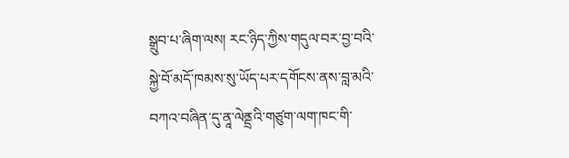སྒྲུབ་པ་ཞིག་ལས། རང་ཉིད་ཀྱིས་གདུལ་བར་བྱ་བའི་སྐྱེ་བོ་མདོ་ཁམས་སུ་ཡོད་པར་དགོངས་ནས་བླ་མའི་བཀའ་བཞིན་དུ་ནཱ་ལེནྡྲའི་གཙུག་ལག་ཁང་གི་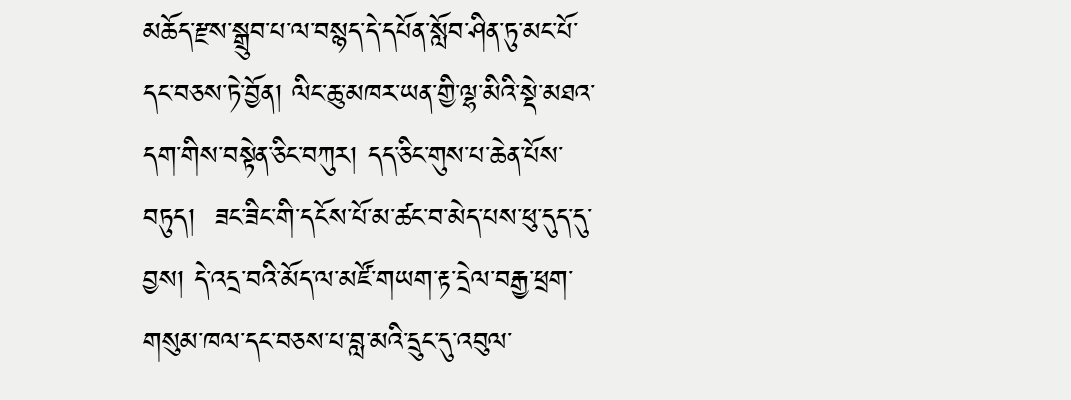མཆོད་རྫས་སྒྲུབ་པ་ལ་བསྙད་དེ་དཔོན་སློབ་ཤིན་ཏུ་མང་པོ་དང་བཅས་ཏེ་བྱོན། ལིང་ཆུ་མཁར་ཡན་གྱི་ལྷ་མིའི་སྡེ་མཐའ་དག་གིས་བསྟེན་ཅིང་བཀུར། དད་ཅིང་གུས་པ་ཆེན་པོས་བཏུད།  ཟང་ཟིང་གི་དངོས་པོ་མ་ཚང་བ་མེད་པས་ཕུ་དུད་དུ་བྱས། དེ་འདྲ་བའི་མོད་ལ་མཛོ་གཡག་རྟ་དྲེལ་བརྒྱ་ཕྲག་གསུམ་ཁལ་དང་བཅས་པ་བླ་མའི་དྲུང་དུ་འབུལ་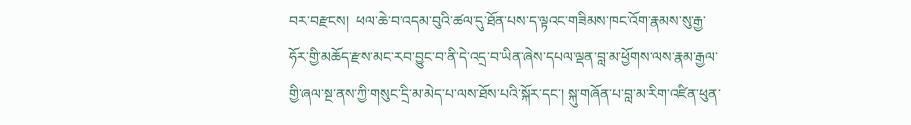བར་བརྫངས།  ཕལ་ཆེ་བ་འདམ་བུའི་ཚལ་དུ་ཐོན་པས་ད་ལྟའང་གཟིམས་ཁང་འོག་རྣམས་སུ་རྒྱ་ཧོར་གྱི་མཆོད་རྫས་མང་རབ་བྱུང་བ་ནི་དེ་འདྲ་བ་ཡིན་ཞེས་དཔལ་ལྡན་བླ་མ་ཕྱོགས་ལས་རྣམ་རྒྱལ་གྱི་ཞལ་སྔ་ནས་ཀྱི་གསུང་དྲི་མ་མེད་པ་ལས་ཐོས་པའི་སྐོར་དང་། སྐུ་གཞོན་པ་བླ་མ་རིག་འཛིན་ཕུན་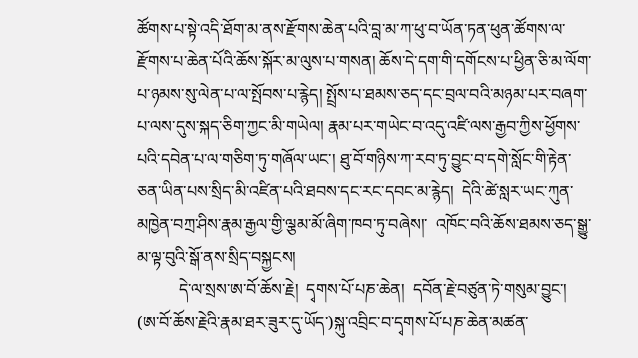ཚོགས་པ་སྟེ་འདི་ཐོག་མ་ནས་རྫོགས་ཆེན་པའི་བླ་མ་ཀ་ཕུ་བ་ཡོན་ཏན་ཕུན་ཚོགས་ལ་རྫོགས་པ་ཆེན་པོའི་ཆོས་སྐོར་མ་ལུས་པ་གསན། ཆོས་དེ་དག་གི་དགོངས་པ་ཕྱིན་ཅི་མ་ལོག་པ་ཉམས་སུ་ལེན་པ་ལ་སྤོབས་པ་རྙེད། སྤྲོས་པ་ཐམས་ཅད་དང་བྲལ་བའི་མཉམ་པར་བཞག་པ་ལས་དུས་སྐད་ཅིག་ཀྱང་མི་གཡེལ། རྣམ་པར་གཡེང་བ་འདུ་འཛི་ལས་རྒྱབ་ཀྱིས་ཕྱོགས་པའི་དབེན་པ་ལ་གཅིག་ཏུ་གཞོལ་ཡང་། ཐུ་བོ་གཉིས་ཀ་རབ་ཏུ་བྱུང་བ་དགེ་སློང་གི་རྟེན་ཅན་ཡིན་པས་སྲིད་མི་འཛིན་པའི་ཐབས་དང་རང་དབང་མ་རྙེད།  དེའི་ཚེ་སླར་ཡང་ཀུན་མཁྱེན་བཀྲ་ཤིས་རྣམ་རྒྱལ་གྱི་ལྕམ་མོ་ཞིག་ཁབ་ཏུ་བཞེས།་  འཁོང་བའི་ཆོས་ཐམས་ཅད་སྒྱུ་མ་ལྟ་བུའི་སྒོ་ནས་སྲིད་བསྐྱངས།
          དེ་ལ་སྲས་ཨ་བོ་ཆོས་རྗེ།  དྭགས་པོ་པཎ་ཆེན།  དབོན་རྗེ་བཙུན་ཏེ་གསུམ་བྱུང་། (ཨ་བོ་ཆོས་རྗེའི་རྣམ་ཐར་ཟུར་དུ་ཡོད་)སྐུ་འབྲིང་བ་དྭགས་པོ་པཎ་ཆེན་མཚན་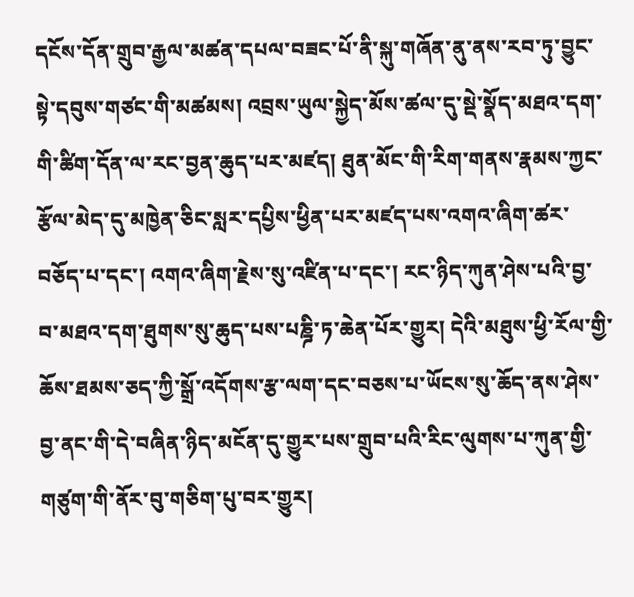དངོས་དོན་གྲུབ་རྒྱལ་མཚན་དཔལ་བཟང་པོ་ནི་སྐུ་གཞོན་ནུ་ནས་རབ་ཏུ་བྱུང་སྟེ་དབུས་གཙང་གི་མཚམས། འབྲས་ཡུལ་སྐྱེད་མོས་ཚལ་དུ་སྡེ་སྣོད་མཐའ་དག་གི་ཚིག་དོན་ལ་རང་བྱན་ཆུད་པར་མཛད། ཐུན་མོང་གི་རིག་གནས་རྣམས་ཀྱང་རྩོལ་མེད་དུ་མཁྱེན་ཅིང་སླར་དཔྱིས་ཕྱིན་པར་མཛད་པས་འགའ་ཞིག་ཚར་བཅོད་པ་དང་། འགའ་ཞིག་རྗེས་སུ་འཛིན་པ་དང་། རང་ཉིད་ཀུན་ཤེས་པའི་བྱ་བ་མཐའ་དག་ཐུགས་སུ་ཆུད་པས་པཎྜི་ཏ་ཆེན་པོར་གྱུར། དེའི་མཐུས་ཕྱི་རོལ་གྱི་ཆོས་ཐམས་ཅད་ཀྱི་སྒྲོ་འདོགས་རྩ་ལག་དང་བཅས་པ་ཡོངས་སུ་ཆོད་ནས་ཤེས་བྱ་ནང་གི་དེ་བཞིན་ཉིད་མངོན་དུ་གྱུར་པས་གྲུབ་པའི་རིང་ལུགས་པ་ཀུན་གྱི་གཙུག་གི་ནོར་བུ་གཅིག་པུ་བར་གྱུར།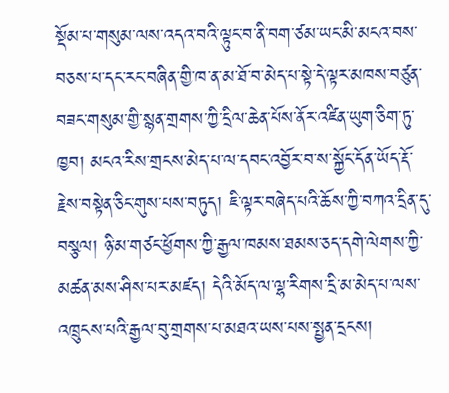སྡོམ་པ་གསུམ་ལས་འདའ་བའི་ལྟུང་བ་ནི་བག་ཙམ་ཡང་མི་མངའ་བས་བཅས་པ་དང་རང་བཞིན་གྱི་ཁ་ན་མ་ཐོ་བ་མེད་པ་སྟེ་དེ་ལྟར་མཁས་བཙུན་བཟང་གསུམ་གྱི་སྙན་གྲགས་ཀྱི་དྲིལ་ཆེན་པོས་ནོར་འཛིན་ཡུག་ཅིག་ཏུ་ཁྱབ། མངའ་རིས་གྲངས་མེད་པ་ལ་དབང་འབྱོར་བ་ས་སྐྱོང་དོན་ཡོད་རྡོ་རྗེས་བསྟེན་ཅིང་གུས་པས་བཏུད། ཇི་ལྟར་བཞེད་པའི་ཆོས་ཀྱི་བཀའ་དྲིན་དུ་བསྩལ། ཉི་མ་གཙང་ཕྱོགས་ཀྱི་རྒྱལ་ཁམས་ཐམས་ཅད་དགེ་ལེགས་ཀྱི་མཚན་མས་ཤིས་པར་མཛད། དེའི་མོད་ལ་ལྷ་རིགས་དྲི་མ་མེད་པ་ལས་འཁྲུངས་པའི་རྒྱལ་བུ་གྲགས་པ་མཐའ་ཡས་པས་སྤྱན་དྲངས།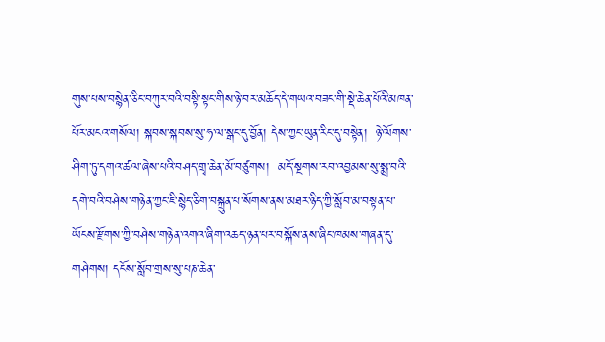གུས་པས་བསྙེན་ཅིང་བཀུར་བའི་བསྟི་སྟང་གིས་ཉེ་བར་མཆོད་དེ་གཡའ་བཟང་གི་སྡེ་ཆེན་པོའི་མཁན་པོར་མངའ་གསོལ། སྐབས་སྐབས་སུ་ཧ་ལ་སྒང་དུ་བྱོན། དེས་ཀྱང་ཡུན་རིང་དུ་བསྟེན།  ཉེ་ལོགས་ཤིག་ཏུ་དགའ་ཚལ་ཞེས་པའི་བཤད་གྲྭ་ཆེན་མོ་བཙུགས།  མདོ་སྔགས་རབ་འབྱམས་སུ་སྨྲ་བའི་དགེ་བའི་བཤེས་གཉེན་ཀྱང་ཇི་སྙེད་ཅིག་བསྐྲུན་པ་སོགས་ནས་མཐར་ཉིད་ཀྱི་སློབ་མ་བསྟན་པ་ཡོངས་རྫོགས་ཀྱི་བཤེས་གཉེན་འགའ་ཞིག་འཆད་ཉན་པར་བསྐོས་ནས་ཞིང་ཁམས་གཞན་དུ་གཤེགས། དངོས་སློབ་གྲས་སུ་པཎ་ཆེན་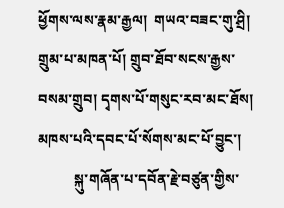ཕྱོགས་ལས་རྣམ་རྒྱལ།  གཡའ་བཟང་གུ་ཤྲི།  གྲུམ་པ་མཁན་པོ། གྲུབ་ཐོབ་སངས་རྒྱས་བསམ་གྲུབ། དྭགས་པོ་གསུང་རབ་མང་ཐོས། མཁས་པའི་དབང་པོ་སོགས་མང་པོ་བྱུང་།
          སྐུ་གཞོན་པ་དབོན་རྗེ་བཙུན་གྱིས་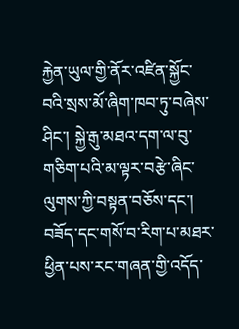རྐྱེན་ཡུལ་གྱི་ནོར་འཛིན་སྐྱོང་བའི་སྲས་མོ་ཞིག་ཁབ་ཏུ་བཞེས་ཤིང་། སྐྱེ་རྒུ་མཐའ་དག་ལ་བུ་གཅིག་པའི་མ་ལྟར་བརྩེ་ཞིང་ལུགས་ཀྱི་བསྟན་བཅོས་དང་། བཟོད་དང་གསོ་བ་རིག་པ་མཐར་ཕྱིན་པས་རང་གཞན་གྱི་འདོད་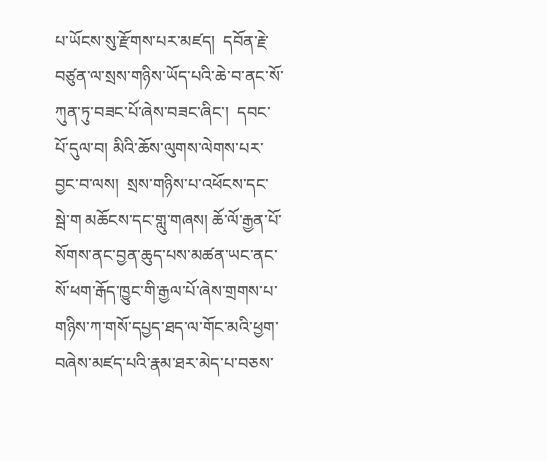པ་ཡོངས་སུ་རྫོགས་པར་མཛད།  དབོན་རྗེ་བཙུན་ལ་སྲས་གཉིས་ཡོད་པའི་ཆེ་བ་ནང་སོ་ཀུན་ཏུ་བཟང་པོ་ཞེས་བཟང་ཞིང་།  དབང་པོ་དུལ་བ། མིའི་ཆོས་ལུགས་ལེགས་པར་བྱང་བ་ལས།  སྲས་གཉིས་པ་འཕོངས་དང་སྦེ་ག མཆོངས་དང་གླུ་གཞས། ཆོ་ལོ་རྒྱན་པོ་སོགས་ནང་བྱན་ཆུད་པས་མཚན་ཡང་ནང་སོ་ཕག་རྒོད་ཁྱུང་གི་རྒྱལ་པོ་ཞེས་གྲགས་པ་གཉིས་ཀ་གསོ་དཔྱད་ཐད་ལ་གོང་མའི་ཕྱག་བཞེས་མཛད་པའི་རྣམ་ཐར་མེད་པ་བཅས་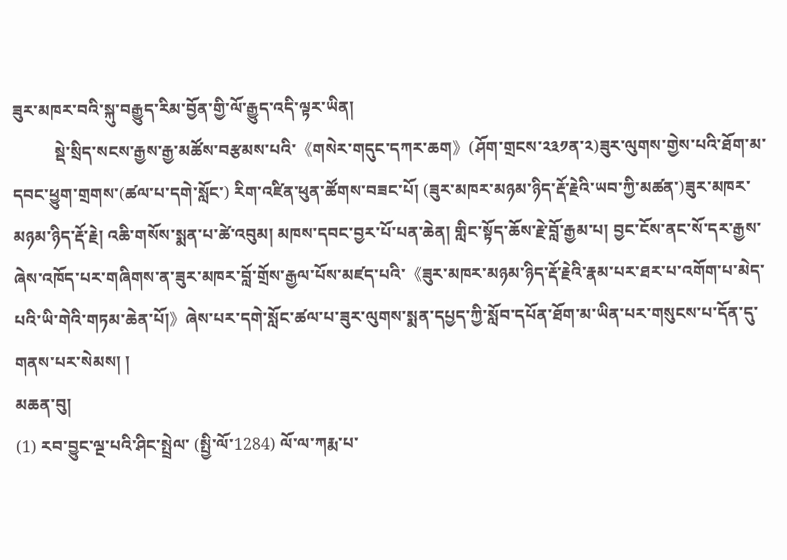ཟུར་མཁར་བའི་སྐུ་བརྒྱུད་རིམ་བྱོན་གྱི་ལོ་རྒྱུད་འདི་ལྟར་ཡིན།
          སྡེ་སྲིད་སངས་རྒྱས་རྒྱ་མཚོས་བརྩམས་པའི་《གསེར་གདུང་དཀར་ཆག》(ཤོག་གྲངས་༢༣༡ན་༢)ཟུར་ལུགས་གྱེས་པའི་ཐོག་མ་དབང་ཕྱུག་གྲགས་(ཚལ་པ་དགེ་སློང་) རིག་འཛིན་ཕུན་ཚོགས་བཟང་པོ། (ཟུར་མཁར་མཉམ་ཉིད་རྡོ་རྗེའི་ཡབ་ཀྱི་མཚན་)ཟུར་མཁར་མཉམ་ཉིད་རྡོ་རྗེ། འཆི་གསོས་སྨན་པ་ཚེ་འབུམ། མཁས་དབང་བྱར་པོ་པན་ཆེན། གླིང་སྟོད་ཆོས་རྗེ་བློ་རྒྱམ་པ། བྱང་ངོས་ནང་སོ་དར་རྒྱས་ཞེས་འཁོད་པར་གཞིགས་ན་ཟུར་མཁར་བློ་གྲོས་རྒྱལ་པོས་མཛད་པའི་《ཟུར་མཁར་མཉམ་ཉིད་རྡོ་རྗེའི་རྣམ་པར་ཐར་པ་འགོག་པ་མེད་པའི་ཡི་གེའི་གཏམ་ཆེན་པོ།》ཞེས་པར་དགེ་སློང་ཚལ་པ་ཟུར་ལུགས་སྨན་དཔྱད་ཀྱི་སློབ་དཔོན་ཐོག་མ་ཡིན་པར་གསུངས་པ་དོན་དུ་གནས་པར་སེམས། །
མཆན་བུ།
(1) རབ་བྱུང་ལྔ་པའི་ཤིང་སྤྲེལ་ (སྤྱི་ལོ་1284) ལོ་ལ་ཀརྨ་པ་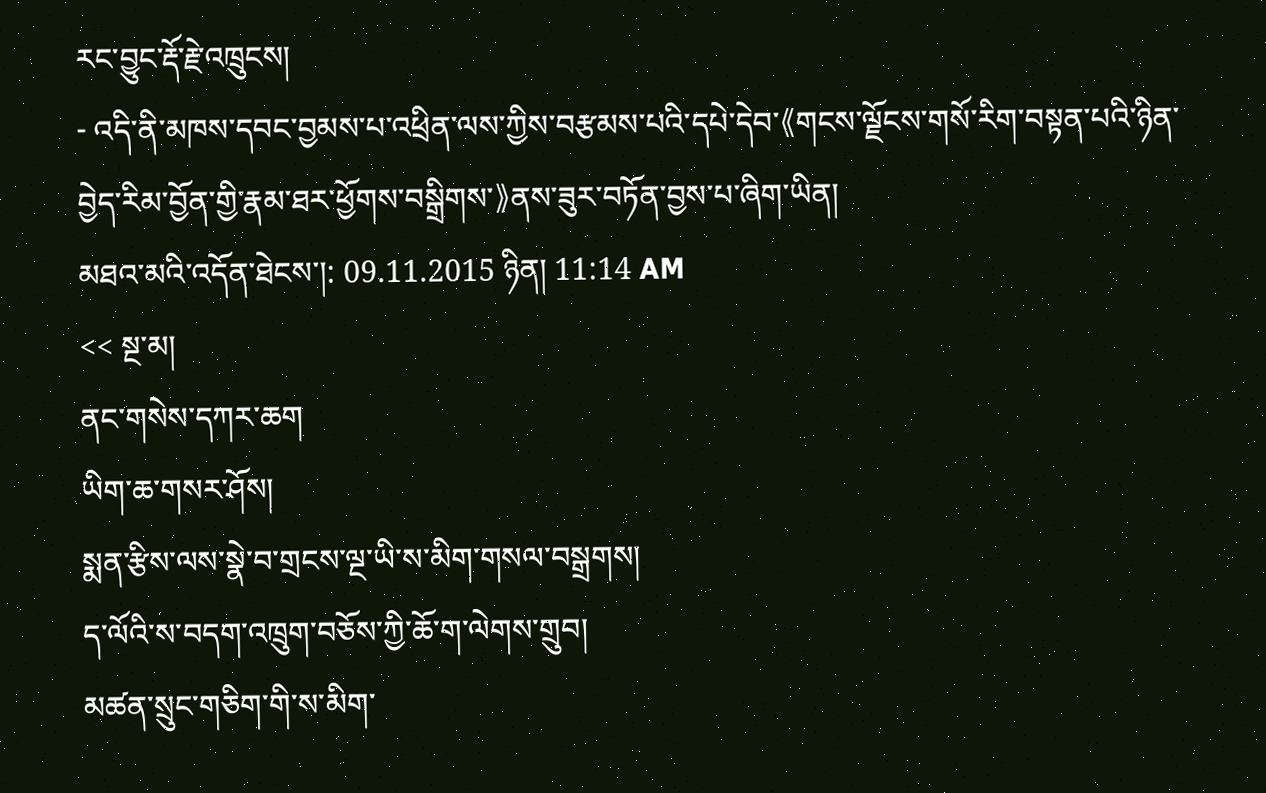རང་བྱུང་རྡོ་རྗེ་འཁྲུངས།
- འདི་ནི་མཁས་དབང་བྱམས་པ་འཕྲིན་ལས་ཀྱིས་བརྩམས་པའི་དཔེ་དེབ་《གངས་ལྗོངས་གསོ་རིག་བསྟན་པའི་ཉིན་བྱེད་རིམ་བྱོན་གྱི་རྣམ་ཐར་ཕྱོགས་བསྒྲིགས་》ནས་ཟུར་བཏོན་བྱས་པ་ཞིག་ཡིན།
མཐའ་མའི་འདོན་ཐེངས་།: 09.11.2015 ཉིན། 11:14 AM
<< སྔ་མ།
ནང་གསེས་དཀར་ཆག
ཡིག་ཆ་གསར་ཤོས།
སྨན་རྩིས་ལས་སྣེ་བ་གྲངས་ལྔ་ཡི་ས་མིག་གསལ་བསྒྲགས།
ད་ལོའི་ས་བདག་འཁྲུག་བཅོས་ཀྱི་ཆོ་ག་ལེགས་གྲུབ།
མཚན་སྲུང་གཅིག་གི་ས་མིག་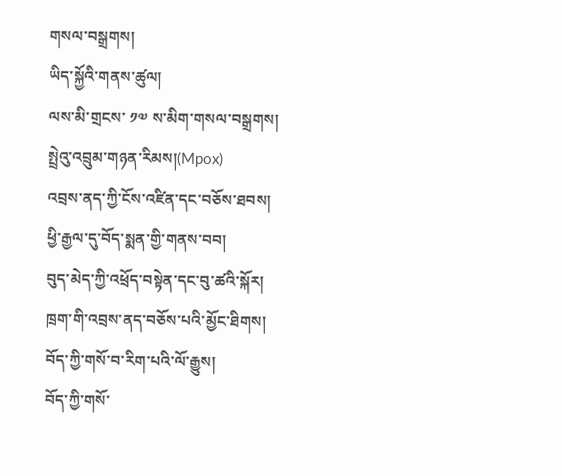གསལ་བསྒྲགས།
ཡིད་སྐྱོའི་གནས་ཚུལ།
ལས་མི་གྲངས་ ༡༧ ས་མིག་གསལ་བསྒྲགས།
སྤྲེའུ་འབྲུམ་གཉན་རིམས།(Mpox)
འབྲས་ནད་ཀྱི་ངོས་འཛིན་དང་བཅོས་ཐབས།
ཕྱི་རྒྱལ་དུ་བོད་སྨན་གྱི་གནས་བབ།
བུད་མེད་ཀྱི་འཕྲོད་བསྟེན་དང་བུ་ཚའི་སྐོར།
ཁྲག་གི་འབྲས་ནད་བཅོས་པའི་མྱོང་ཐིགས།
བོད་ཀྱི་གསོ་བ་རིག་པའི་ལོ་རྒྱུས།
བོད་ཀྱི་གསོ་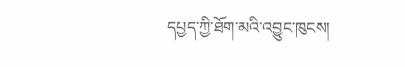དཔྱད་ཀྱི་ཐོག་མའི་འབྱུང་ཁུངས།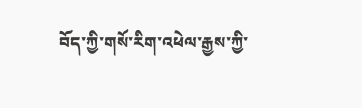བོད་ཀྱི་གསོ་རིག་འཕེལ་རྒྱས་ཀྱི་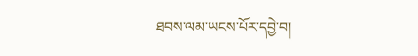ཐབས་ལམ་ཡངས་པོར་དབྱེ་བ།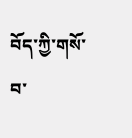བོད་ཀྱི་གསོ་བ་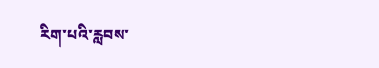རིག་པའི་རླབས་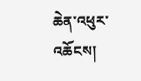ཆེན་འཕུར་འཆོངས།